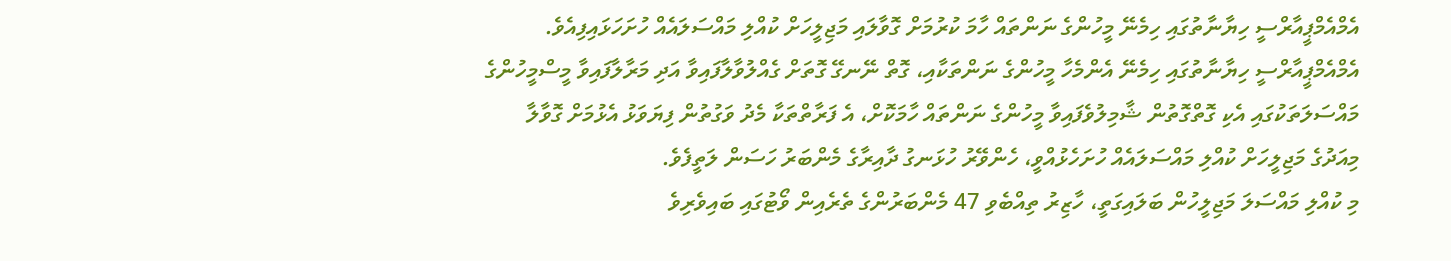އެމްއެމްޕީއާރްސީ ހިޔާނާތުގައި ހިމެނޭ މީހުންގެ ނަންތައް ހާމަ ކުރުމަށް ގޮވާލައި މަޖިލީހަށް ކުއްލި މައްސަލައެއް ހުށަހަޅައިފިއެވެ.
އެމްއެމްޕީއާރްސީ ހިޔާނާތުގައި ހިމެނޭ އެންމެހާ މީހުންގެ ނަންތަކާއި، ގޮތް ނޭނގޭ ގޮތަށް ގެއްލުވާލާފައިވާ އަދި މަރާލާފައިވާ މީސްމީހުންގެ މައްސަލަތަކުގައި އެކި ގޮތްގޮތުން ޝާމިލުވެފައިވާ މީހުންގެ ނަންތައް ހާމަކޮށް، އެ ފަރާތްތަކާ މެދު ވަގުތުން ފިޔަވަޅު އެޅުމަށް ގޮވާލާ މިއަދުގެ މަޖިލީހަށް ކުއްލި މައްސަލައެއް ހުށަހެޅުއްވީ، ހެންވޭރު ހުޅަނގު ދާއިރާގެ މެންބަރު ހަސަން ލަތީފެވެ.
މި ކުއްލި މައްސަލަ މަޖިލީހުން ބަލައިގަތީ، ހާޒިރު ތިއްބެވި 47 މެންބަރުންގެ ތެރެއިން ވޯޓުގައި ބައިވެރިވެ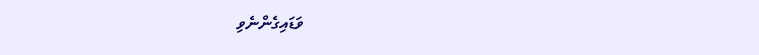ވަޑައިގެންނެވި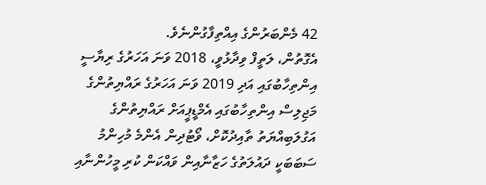42 މެންބަރުންގެ އިއްތިފާގުންނެވެ.
އެގޮތުން، ލަތީފް ވިދާޅުވީ، 2018 ވަނަ އަހަރުގެ ރިޔާސީ އިންތިހާބުގައި އަދި 2019 ވަނަ އަހަރުގެ ރައްޔިތުންގެ މަޖިލިސް އިންތިހާބުގައި އެމްޑީޕީއަށް ރައްޔިތުންގެ އަގުލަބިއްޔަތު ތާއިދުކޮށް، ވޯޓުދިން އެންމެ މުހިންމު ސަބަބަކީ ދައުލަތުގެ ހަޒާނާއިން ވައްކަން ކުރި މީހުންނާއި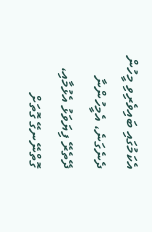އެކަމުގައި ބައިވެރިވި މީހުން ދެނެގަނެ، އެމީހުންނާ ދޭތެރޭ ފިޔަވަޅު އެޅުމާއި، ގޮތްނޭނގޭ ގޮތަށް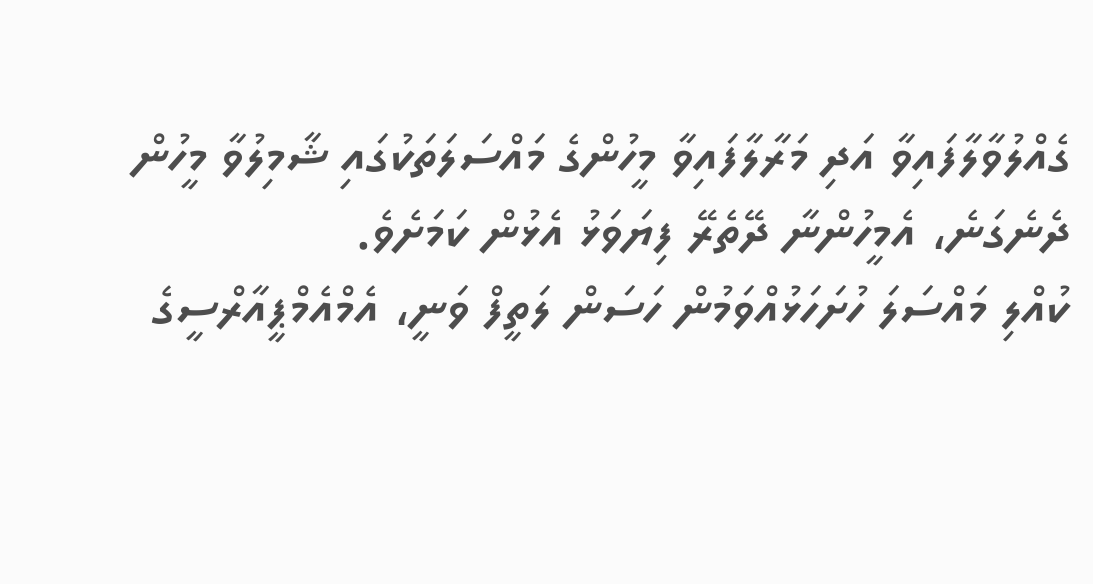ގެއްލުވާލާފައިވާ އަދި މަރާލާފައިވާ މީހުންގެ މައްސަލަތަކުގައި ޝާމިލުވާ މީހުން ދެނެގަނެ، އެމީހުންނާ ދޭތެރޭ ފިޔަވަޅު އެޅުން ކަމަށެވެ.
ކުއްލި މައްސަލަ ހުށަހަޅުއްވަމުން ހަސަން ލަތީފް ވަނީ، އެމްއެމްޕީއާރްސީގެ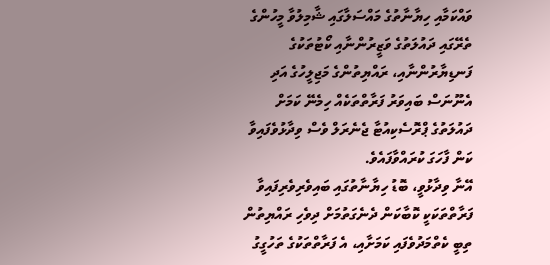ވައްކަމާއި ހިޔާނާތުގެ މައްސަލާގައި ޝާމިލުވާ މީހުންގެ ތެރޭގައި ދައުލަތުގެ ވަޒީރުންނާއި ކޯޓުތަކުގެ ފަނޑިޔާރުންނާއި، ރައްޔިތުންގެ މަޖިލީހުގެ އަދި އެނޫނަސް ބައިވަރު ފަރާތްތަކެއް ހިމެނޭ ކަމަށް ދައުލަތުގެ ޕްރޮސެކިއުޓާ ޖެނެރަލް ވެސް ވިދާޅުވެފައިވާ ކަން ފާހަގަ ކުރައްވާފައެވެ.
އޭނާ ވިދާޅުވީ، ބޮޑު ހިޔާނާތުގައި ބައިވެރިވެރިފައިވާ ފަރާތްތަކަކީ ކޮބާކަން ދެނެގަތުމަށް ދިވެހި ރައްޔިތުން ތިބީ ކެތްމަދުވެފައި ކަމަށާއި، އެ ފަރާތްތަކުގެ ތަހުގީގު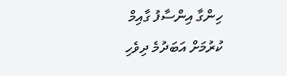ހިންގާ އިންސާފު ގާއިމް ކުރުމަށް އަބަދުމެ ދިވެހި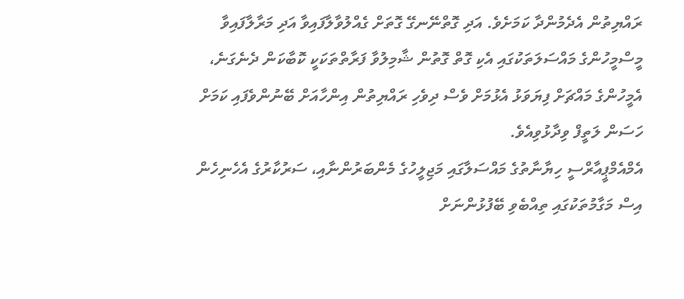ރައްޔިތުން އެދެމުންދާ ކަމަށެވެ. އަދި ގޮތްނޭނގޭ ގޮތަށް ގެއްލުވާލާފައިވާ އަދި މަރާލާފައިވާ މީސްމީހުންގެ މައްސަލަތަކުގައި އެކި ގޮތް ގޮތުން ޝާމިލުވާ ފަރާތްތަކަކީ ކޮބާކަން ދެނެގަނެ، އެމީހުންގެ މައްޗަށް ފިޔަވަޅު އެޅުމަށް ވެސް ދިވެހި ރައްޔިތުން އިންހާއަށް ބޭނުންވެފައި ކަމަށް ހަސަން ލަތީފް ވިދާޅުވިއެވެ.
އެމްއެމްޕީއާރްސީ ހިޔާނާތުގެ މައްސަލާގައި މަޖިލީހުގެ މެންބަރުންނާއި، ސަރުކާރުގެ އެހެނިހެން އިސް މަގާމުތަކުގައި ތިއްބެވި ބޭފުޅުންނަށް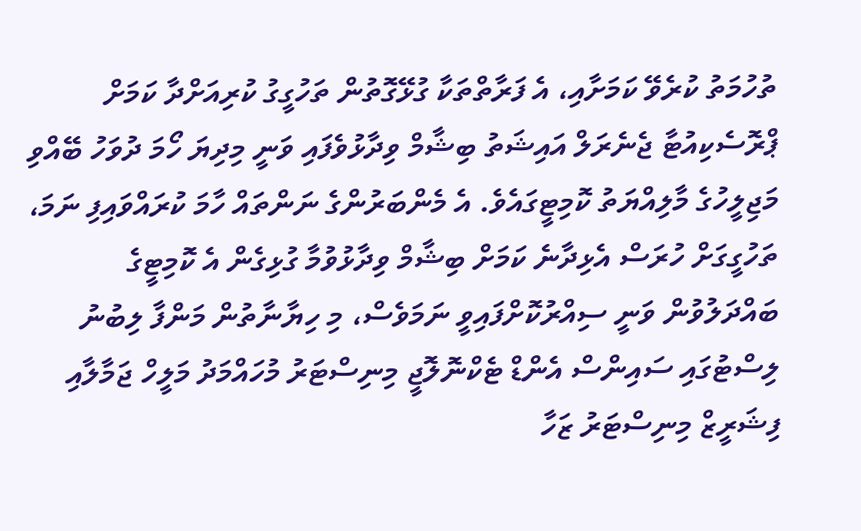ތުހުމަތު ކުރެވޭ ކަމަށާއި، އެ ފަރާތްތަކާ ގުޅޭގޮތުން ތަހުގީގު ކުރިއަށްދާ ކަމަށް ޕްރޮސެކިއުޓާ ޖެނެރަލް އައިޝަތު ބިޝާމް ވިދާޅުވެފައި ވަނީ މިދިޔަ ހޯމަ ދުވަހު ބޭއްވި މަޖިލީހުގެ މާލިއްޔަތު ކޮމިޓީގައެވެ. އެ މެންބަރުންގެ ނަންތައް ހާމަ ކުރައްވައިފި ނަމަ، ތަހުގީގަށް ހުރަސް އެޅިދާނެ ކަމަށް ބިޝާމް ވިދާޅުވުމާ ގުޅިގެން އެ ކޮމިޓީގެ ބައްދަލުވުން ވަނީ ސިއްރުކޮށްފައިވީ ނަމަވެސް، މި ހިޔާނާތުން މަންފާ ލިބުނު ލިސްޓުގައި ސައިންސް އެންޑް ޓެކްނޮލޮޖީ މިނިސްޓަރު މުހައްމަދު މަލީހް ޖަމާލާއި ފިޝަރީޒް މިނިސްޓަރު ޒަހާ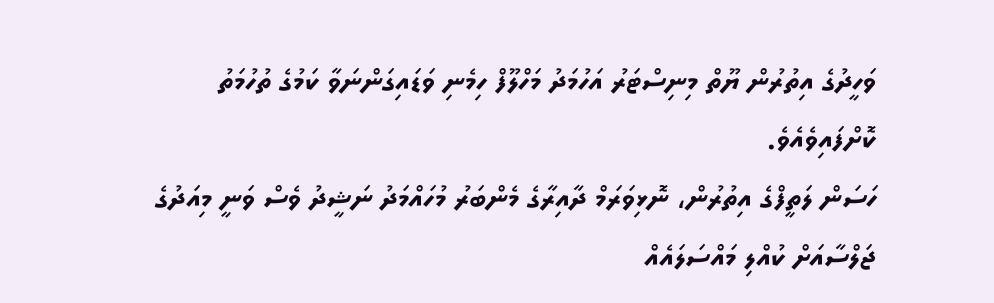ވަހީދުގެ އިތުރުން ޔޫތް މިނިސްޓަރު އަހުމަދު މަހްލޫފް ހިމެނި ވަޑައިގަންނަވާ ކަމުގެ ތުހުމަތު ކޮށްފައިވެއެވެ.
ހަސަން ލަތީފްގެ އިތުރުން، ނޮޅިވަރަމް ދާއިރާގެ މެންބަރު މުހައްމަދު ނަޝީދު ވެސް ވަނީ މިއަދުގެ ޖަލްސާއަށް ކުއްލި މައްސަލައެއް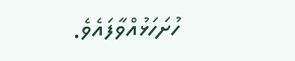ހުށަހަޅުއްވާފައެވެ.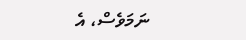ނަމަވެސް، އެ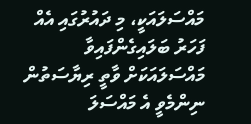މައްސަލައަކީ، މި ދައުރުގައި އެއް ފަހަރު ބަލައިގެންފައިވާ މައްސަލައަކަށް ވާތީ ރިޔާސަތުން ނިންމެވީ އެ މައްސަލަ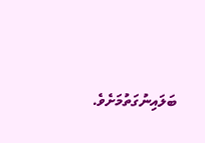ބަލައިނުގަތުމަށެވެ.